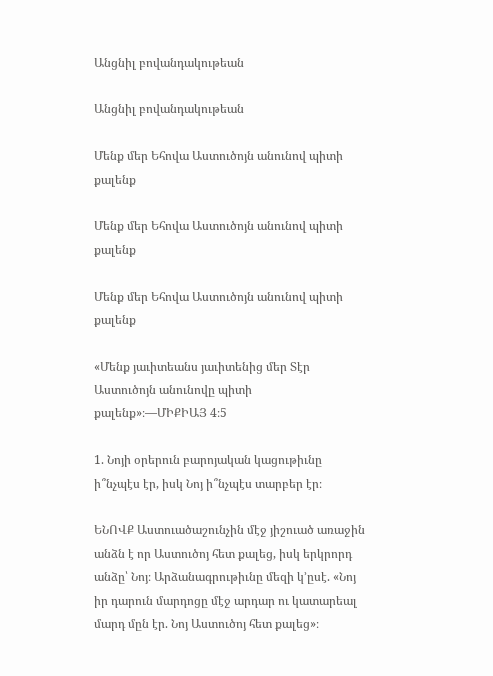Անցնիլ բովանդակութեան

Անցնիլ բովանդակութեան

Մենք մեր Եհովա Աստուծոյն անունով պիտի քալենք

Մենք մեր Եհովա Աստուծոյն անունով պիտի քալենք

Մենք մեր Եհովա Աստուծոյն անունով պիտի քալենք

«Մենք յաւիտեանս յաւիտենից մեր Տէր Աստուծոյն անունովը պիտի քալենք»։—ՄԻՔԻԱՅ 4։5

1. Նոյի օրերուն բարոյական կացութիւնը ի՞նչպէս էր, իսկ Նոյ ի՞նչպէս տարբեր էր։

ԵՆՈՎՔ Աստուածաշունչին մէջ յիշուած առաջին անձն է որ Աստուծոյ հետ քալեց, իսկ երկրորդ անձը՝ Նոյ։ Արձանագրութիւնը մեզի կ’ըսէ. «Նոյ իր դարուն մարդոցը մէջ արդար ու կատարեալ մարդ մըն էր. Նոյ Աստուծոյ հետ քալեց»։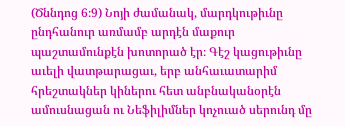(Ծննդոց 6։9) Նոյի ժամանակ, մարդկութիւնը ընդհանուր առմամբ արդէն մաքուր պաշտամունքէն խոտորած էր։ Գէշ կացութիւնը աւելի վատթարացաւ, երբ անհաւատարիմ հրեշտակներ կիներու հետ անբնականօրէն ամուսնացան ու Նեֆիլիմներ կոչուած սերունդ մը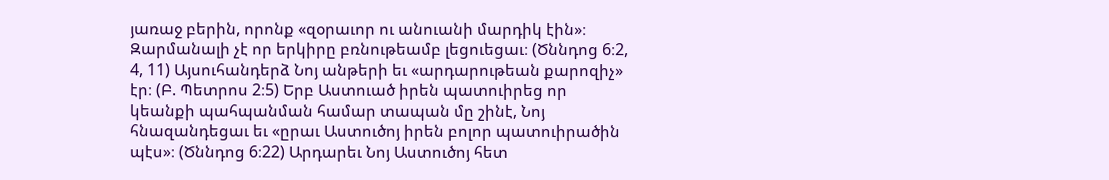յառաջ բերին, որոնք «զօրաւոր ու անուանի մարդիկ էին»։ Զարմանալի չէ որ երկիրը բռնութեամբ լեցուեցաւ։ (Ծննդոց 6։2, 4, 11) Այսուհանդերձ Նոյ անթերի եւ «արդարութեան քարոզիչ» էր։ (Բ. Պետրոս 2։5) Երբ Աստուած իրեն պատուիրեց որ կեանքի պահպանման համար տապան մը շինէ, Նոյ հնազանդեցաւ եւ «ըրաւ Աստուծոյ իրեն բոլոր պատուիրածին պէս»։ (Ծննդոց 6։22) Արդարեւ Նոյ Աստուծոյ հետ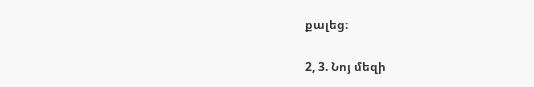քալեց։

2, 3. Նոյ մեզի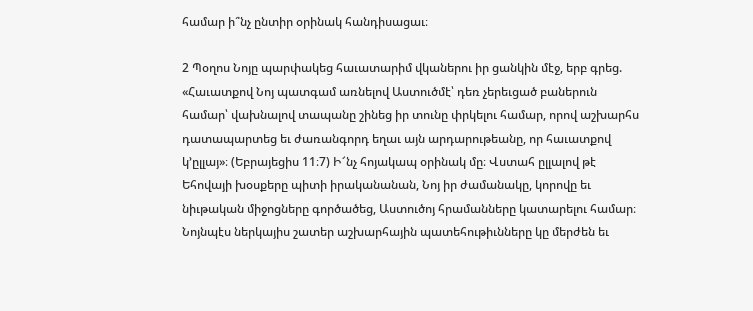համար ի՞նչ ընտիր օրինակ հանդիսացաւ։

2 Պօղոս Նոյը պարփակեց հաւատարիմ վկաներու իր ցանկին մէջ, երբ գրեց. «Հաւատքով Նոյ պատգամ առնելով Աստուծմէ՝ դեռ չերեւցած բաներուն համար՝ վախնալով տապանը շինեց իր տունը փրկելու համար, որով աշխարհս դատապարտեց եւ ժառանգորդ եղաւ այն արդարութեանը, որ հաւատքով կ’ըլլայ»։ (Եբրայեցիս 11։7) Ի՜նչ հոյակապ օրինակ մը։ Վստահ ըլլալով թէ Եհովայի խօսքերը պիտի իրականանան, Նոյ իր ժամանակը, կորովը եւ նիւթական միջոցները գործածեց, Աստուծոյ հրամանները կատարելու համար։ Նոյնպէս ներկայիս շատեր աշխարհային պատեհութիւնները կը մերժեն եւ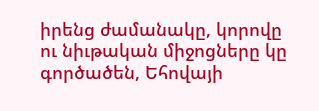իրենց ժամանակը, կորովը ու նիւթական միջոցները կը գործածեն, Եհովայի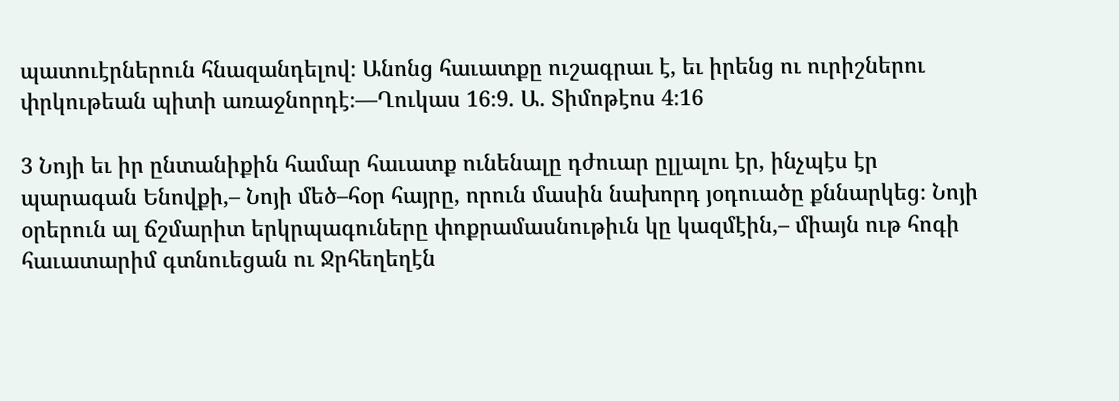պատուէրներուն հնազանդելով։ Անոնց հաւատքը ուշագրաւ է, եւ իրենց ու ուրիշներու փրկութեան պիտի առաջնորդէ։—Ղուկաս 16։9. Ա. Տիմոթէոս 4։16

3 Նոյի եւ իր ընտանիքին համար հաւատք ունենալը դժուար ըլլալու էր, ինչպէս էր պարագան Ենովքի,– Նոյի մեծ–հօր հայրը, որուն մասին նախորդ յօդուածը քննարկեց։ Նոյի օրերուն ալ ճշմարիտ երկրպագուները փոքրամասնութիւն կը կազմէին,– միայն ութ հոգի հաւատարիմ գտնուեցան ու Ջրհեղեղէն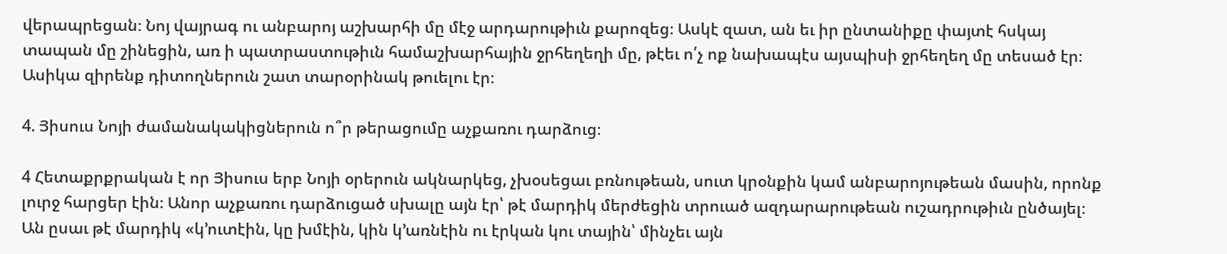վերապրեցան։ Նոյ վայրագ ու անբարոյ աշխարհի մը մէջ արդարութիւն քարոզեց։ Ասկէ զատ, ան եւ իր ընտանիքը փայտէ հսկայ տապան մը շինեցին, առ ի պատրաստութիւն համաշխարհային ջրհեղեղի մը, թէեւ ո՛չ ոք նախապէս այսպիսի ջրհեղեղ մը տեսած էր։ Ասիկա զիրենք դիտողներուն շատ տարօրինակ թուելու էր։

4. Յիսուս Նոյի ժամանակակիցներուն ո՞ր թերացումը աչքառու դարձուց։

4 Հետաքրքրական է որ Յիսուս երբ Նոյի օրերուն ակնարկեց, չխօսեցաւ բռնութեան, սուտ կրօնքին կամ անբարոյութեան մասին, որոնք լուրջ հարցեր էին։ Անոր աչքառու դարձուցած սխալը այն էր՝ թէ մարդիկ մերժեցին տրուած ազդարարութեան ուշադրութիւն ընծայել։ Ան ըսաւ թէ մարդիկ «կ’ուտէին, կը խմէին, կին կ’առնէին ու էրկան կու տային՝ մինչեւ այն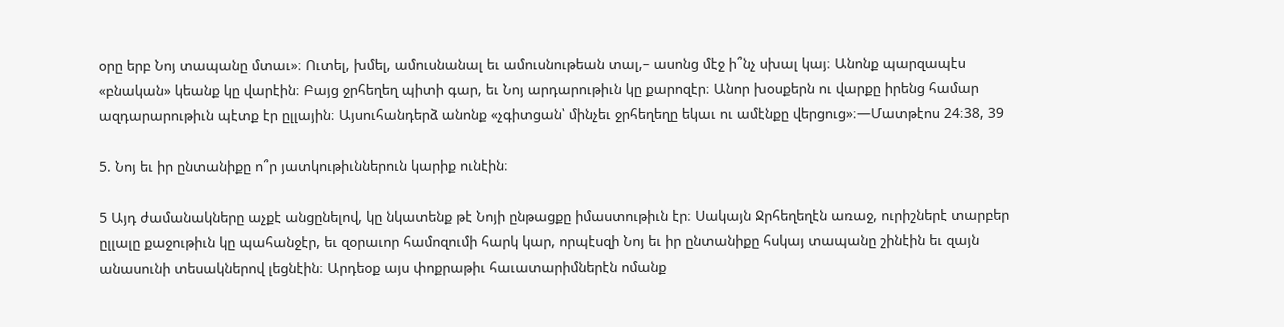օրը երբ Նոյ տապանը մտաւ»։ Ուտել, խմել, ամուսնանալ եւ ամուսնութեան տալ,– ասոնց մէջ ի՞նչ սխալ կայ։ Անոնք պարզապէս «բնական» կեանք կը վարէին։ Բայց ջրհեղեղ պիտի գար, եւ Նոյ արդարութիւն կը քարոզէր։ Անոր խօսքերն ու վարքը իրենց համար ազդարարութիւն պէտք էր ըլլային։ Այսուհանդերձ անոնք «չգիտցան՝ մինչեւ ջրհեղեղը եկաւ ու ամէնքը վերցուց»։—Մատթէոս 24։38, 39

5. Նոյ եւ իր ընտանիքը ո՞ր յատկութիւններուն կարիք ունէին։

5 Այդ ժամանակները աչքէ անցընելով, կը նկատենք թէ Նոյի ընթացքը իմաստութիւն էր։ Սակայն Ջրհեղեղէն առաջ, ուրիշներէ տարբեր ըլլալը քաջութիւն կը պահանջէր, եւ զօրաւոր համոզումի հարկ կար, որպէսզի Նոյ եւ իր ընտանիքը հսկայ տապանը շինէին եւ զայն անասունի տեսակներով լեցնէին։ Արդեօք այս փոքրաթիւ հաւատարիմներէն ոմանք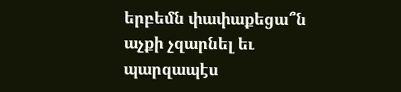երբեմն փափաքեցա՞ն աչքի չզարնել եւ պարզապէս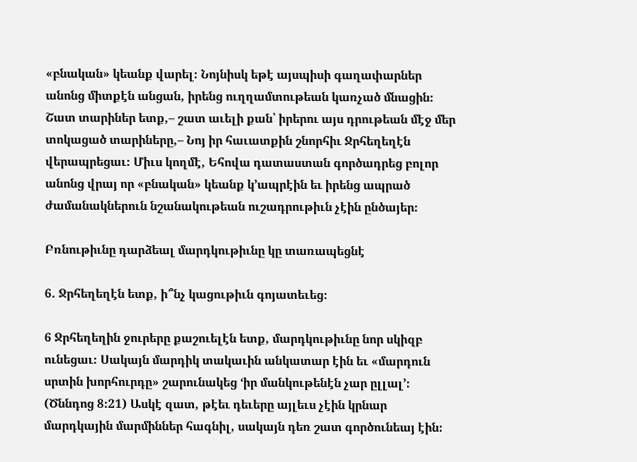«բնական» կեանք վարել։ Նոյնիսկ եթէ այսպիսի գաղափարներ անոնց միտքէն անցան, իրենց ուղղամտութեան կառչած մնացին։ Շատ տարիներ ետք,– շատ աւելի քան՝ իրերու այս դրութեան մէջ մեր տոկացած տարիները,– Նոյ իր հաւատքին շնորհիւ Ջրհեղեղէն վերապրեցաւ։ Միւս կողմէ, Եհովա դատաստան գործադրեց բոլոր անոնց վրայ որ «բնական» կեանք կ’ապրէին եւ իրենց ապրած ժամանակներուն նշանակութեան ուշադրութիւն չէին ընծայեր։

Բռնութիւնը դարձեալ մարդկութիւնը կը տառապեցնէ

6. Ջրհեղեղէն ետք, ի՞նչ կացութիւն գոյատեւեց։

6 Ջրհեղեղին ջուրերը քաշուելէն ետք, մարդկութիւնը նոր սկիզբ ունեցաւ։ Սակայն մարդիկ տակաւին անկատար էին եւ «մարդուն սրտին խորհուրդը» շարունակեց ‘իր մանկութենէն չար ըլլալ’։ (Ծննդոց 8։21) Ասկէ զատ, թէեւ դեւերը այլեւս չէին կրնար մարդկային մարմիններ հագնիլ, սակայն դեռ շատ գործունեայ էին։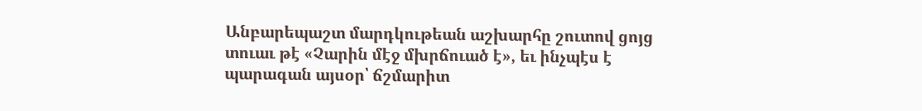Անբարեպաշտ մարդկութեան աշխարհը շուտով ցոյց տուաւ թէ «Չարին մէջ մխրճուած է», եւ ինչպէս է պարագան այսօր՝ ճշմարիտ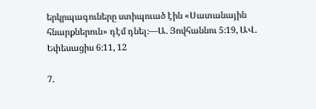երկրպագուները ստիպուած էին «Սատանային հնարքներուն» դէմ դնել։—Ա. Յովհաննու 5։19, ԱՎ. Եփեսացիս 6։11, 12

7.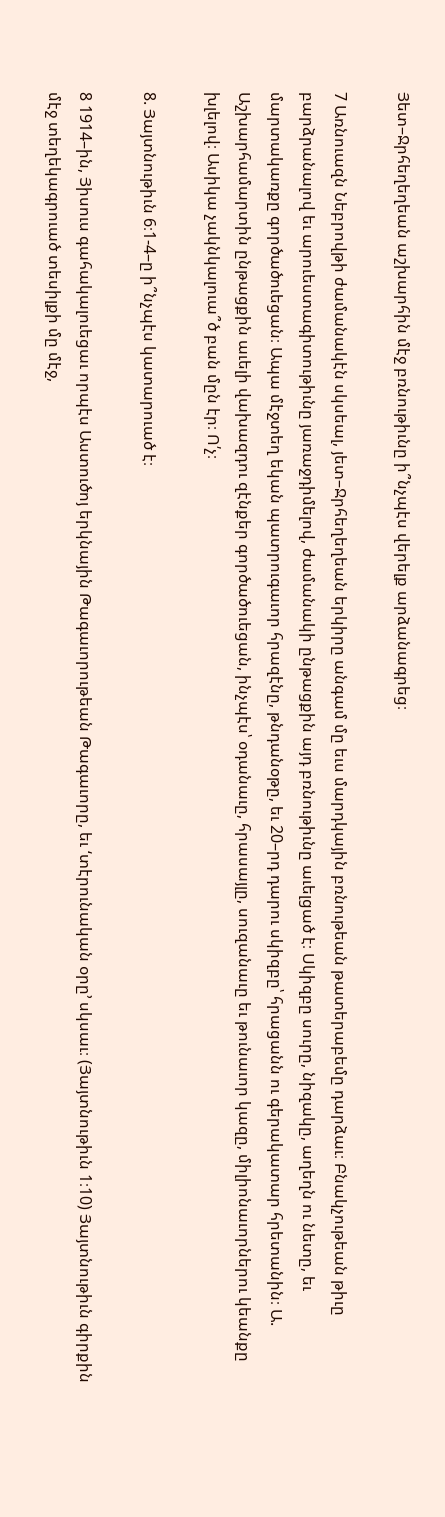Յետ–Ջրհեղեղեան աշխարհին մէջ բռնութիւնը ի՞նչպէս վերելք արձանագրեց։

7 Առնուազն Նեբրովթի ժամանակէն սկսեալ, յետ–Ջրհեղեղեան երկիրը անգամ մը եւս մարդկային բռնութեան թատերաբեմը դարձաւ։ Բնակչութեան թիւը բարձրանալով եւ արուեստագիտութիւնը յառաջդիմելով, ժամանակի ընթացքին այդ բռնութիւնը աւելցած է։ Սկիզբը սուրը, նիզակը, աղեղն ու նետը, եւ մարտակառքը գործածուեցան։ Ապա մէջտեղ եկան պատրուգաւոր հրազէնը, թնդանօթը, եւ 20–րդ դարու սկիզբը՝ հրացանն ու գերակատար հրետանին։ Ա. Աշխարհամարտին ընթացքին աւելի վախազդու զէնքեր գործածուեցան, ինչպէս՝ օդանաւը, հրասայլը, սուզանաւը եւ թունաւոր կազը, միլիոնաւորներու կեանքը խլելով։ Ասիկա չակնկալուա՞ծ բան մըն էր։ Ո՛չ։

8. Յայտնութիւն 6։1-4–ը ի՞նչպէս կատարուած է։

8 1914–ին, Յիսուս գահակալուեցաւ որպէս Աստուծոյ երկնային Թագաւորութեան Թագաւորը, եւ ‘տէրունական օրը’ սկսաւ։ (Յայտնութիւն 1։10) Յայտնութիւն գիրքին մէջ տեղեկագրուած տեսիլքի մը մէջ,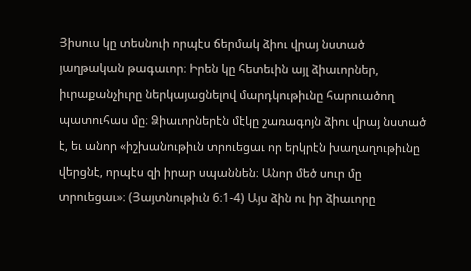Յիսուս կը տեսնուի որպէս ճերմակ ձիու վրայ նստած յաղթական թագաւոր։ Իրեն կը հետեւին այլ ձիաւորներ, իւրաքանչիւրը ներկայացնելով մարդկութիւնը հարուածող պատուհաս մը։ Ձիաւորներէն մէկը շառագոյն ձիու վրայ նստած է, եւ անոր «իշխանութիւն տրուեցաւ որ երկրէն խաղաղութիւնը վերցնէ, որպէս զի իրար սպաննեն։ Անոր մեծ սուր մը տրուեցաւ»։ (Յայտնութիւն 6։1-4) Այս ձին ու իր ձիաւորը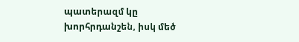պատերազմ կը խորհրդանշեն, իսկ մեծ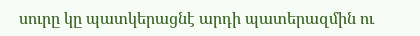սուրը կը պատկերացնէ արդի պատերազմին ու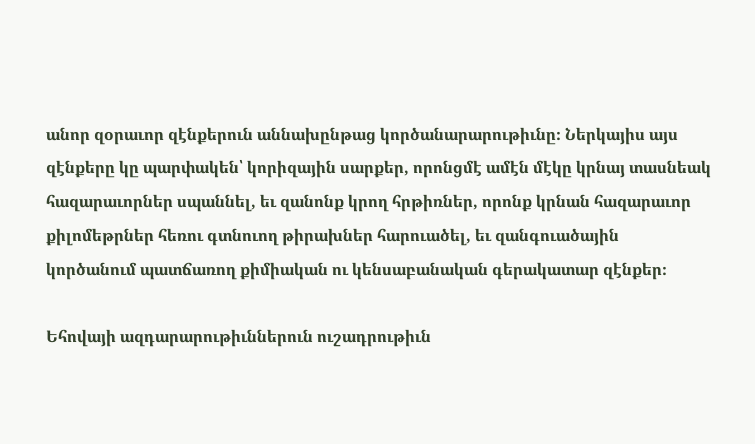անոր զօրաւոր զէնքերուն աննախընթաց կործանարարութիւնը։ Ներկայիս այս զէնքերը կը պարփակեն՝ կորիզային սարքեր, որոնցմէ ամէն մէկը կրնայ տասնեակ հազարաւորներ սպաննել, եւ զանոնք կրող հրթիռներ, որոնք կրնան հազարաւոր քիլոմեթրներ հեռու գտնուող թիրախներ հարուածել, եւ զանգուածային կործանում պատճառող քիմիական ու կենսաբանական գերակատար զէնքեր։

Եհովայի ազդարարութիւններուն ուշադրութիւն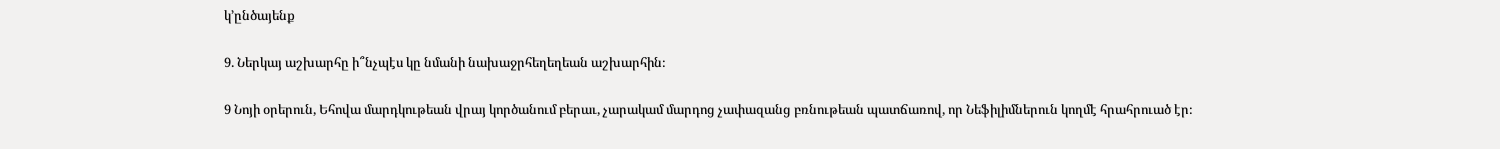կ’ընծայենք

9. Ներկայ աշխարհը ի՞նչպէս կը նմանի նախաջրհեղեղեան աշխարհին։

9 Նոյի օրերուն, Եհովա մարդկութեան վրայ կործանում բերաւ, չարակամ մարդոց չափազանց բռնութեան պատճառով, որ Նեֆիլիմներուն կողմէ հրահրուած էր։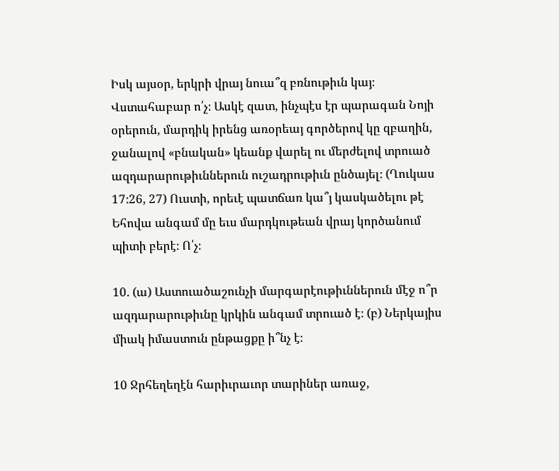Իսկ այսօր, երկրի վրայ նուա՞զ բռնութիւն կայ։ Վստահաբար ո՛չ։ Ասկէ զատ, ինչպէս էր պարագան Նոյի օրերուն, մարդիկ իրենց առօրեայ գործերով կը զբաղին, ջանալով «բնական» կեանք վարել ու մերժելով տրուած ազդարարութիւններուն ուշադրութիւն ընծայել։ (Ղուկաս 17։26, 27) Ուստի, որեւէ պատճառ կա՞յ կասկածելու թէ Եհովա անգամ մը եւս մարդկութեան վրայ կործանում պիտի բերէ։ Ո՛չ։

10. (ա) Աստուածաշունչի մարգարէութիւններուն մէջ ո՞ր ազդարարութիւնը կրկին անգամ տրուած է։ (բ) Ներկայիս միակ իմաստուն ընթացքը ի՞նչ է։

10 Ջրհեղեղէն հարիւրաւոր տարիներ առաջ,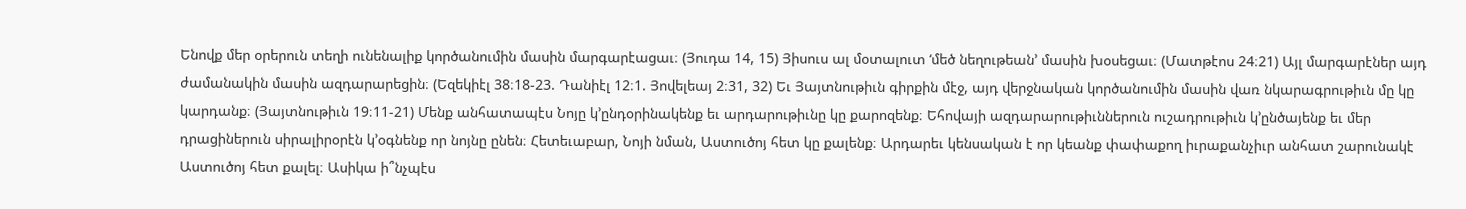Ենովք մեր օրերուն տեղի ունենալիք կործանումին մասին մարգարէացաւ։ (Յուդա 14, 15) Յիսուս ալ մօտալուտ ‘մեծ նեղութեան’ մասին խօսեցաւ։ (Մատթէոս 24։21) Այլ մարգարէներ այդ ժամանակին մասին ազդարարեցին։ (Եզեկիէլ 38։18-23. Դանիէլ 12։1. Յովելեայ 2։31, 32) Եւ Յայտնութիւն գիրքին մէջ, այդ վերջնական կործանումին մասին վառ նկարագրութիւն մը կը կարդանք։ (Յայտնութիւն 19։11-21) Մենք անհատապէս Նոյը կ’ընդօրինակենք եւ արդարութիւնը կը քարոզենք։ Եհովայի ազդարարութիւններուն ուշադրութիւն կ’ընծայենք եւ մեր դրացիներուն սիրալիրօրէն կ’օգնենք որ նոյնը ընեն։ Հետեւաբար, Նոյի նման, Աստուծոյ հետ կը քալենք։ Արդարեւ կենսական է որ կեանք փափաքող իւրաքանչիւր անհատ շարունակէ Աստուծոյ հետ քալել։ Ասիկա ի՞նչպէս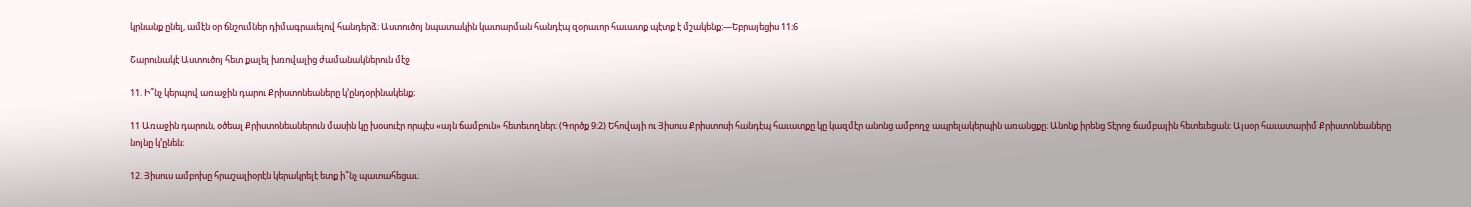կրնանք ընել, ամէն օր ճնշումներ դիմագրաւելով հանդերձ։ Աստուծոյ նպատակին կատարման հանդէպ զօրաւոր հաւատք պէտք է մշակենք։—Եբրայեցիս 11։6

Շարունակէ Աստուծոյ հետ քալել խռովալից ժամանակներուն մէջ

11. Ի՞նչ կերպով առաջին դարու Քրիստոնեաները կ’ընդօրինակենք։

11 Առաջին դարուն, օծեալ Քրիստոնեաներուն մասին կը խօսուէր որպէս «այն ճամբուն» հետեւողներ։ (Գործք 9։2) Եհովայի ու Յիսուս Քրիստոսի հանդէպ հաւատքը կը կազմէր անոնց ամբողջ ապրելակերպին առանցքը։ Անոնք իրենց Տէրոջ ճամբային հետեւեցան։ Այսօր հաւատարիմ Քրիստոնեաները նոյնը կ’ընեն։

12. Յիսուս ամբոխը հրաշալիօրէն կերակրելէ ետք ի՞նչ պատահեցաւ։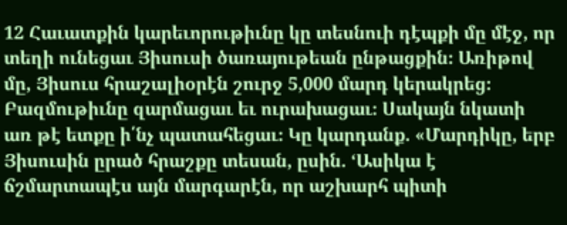12 Հաւատքին կարեւորութիւնը կը տեսնուի դէպքի մը մէջ, որ տեղի ունեցաւ Յիսուսի ծառայութեան ընթացքին։ Առիթով մը, Յիսուս հրաշալիօրէն շուրջ 5,000 մարդ կերակրեց։ Բազմութիւնը զարմացաւ եւ ուրախացաւ։ Սակայն նկատի առ թէ ետքը ի՛նչ պատահեցաւ։ Կը կարդանք. «Մարդիկը, երբ Յիսուսին ըրած հրաշքը տեսան, ըսին. ‘Ասիկա է ճշմարտապէս այն մարգարէն, որ աշխարհ պիտի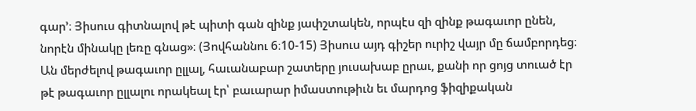գար’։ Յիսուս գիտնալով թէ պիտի գան զինք յափշտակեն, որպէս զի զինք թագաւոր ընեն, նորէն մինակը լեռը գնաց»։ (Յովհաննու 6։10-15) Յիսուս այդ գիշեր ուրիշ վայր մը ճամբորդեց։ Ան մերժելով թագաւոր ըլլալ, հաւանաբար շատերը յուսախաբ ըրաւ, քանի որ ցոյց տուած էր թէ թագաւոր ըլլալու որակեալ էր՝ բաւարար իմաստութիւն եւ մարդոց ֆիզիքական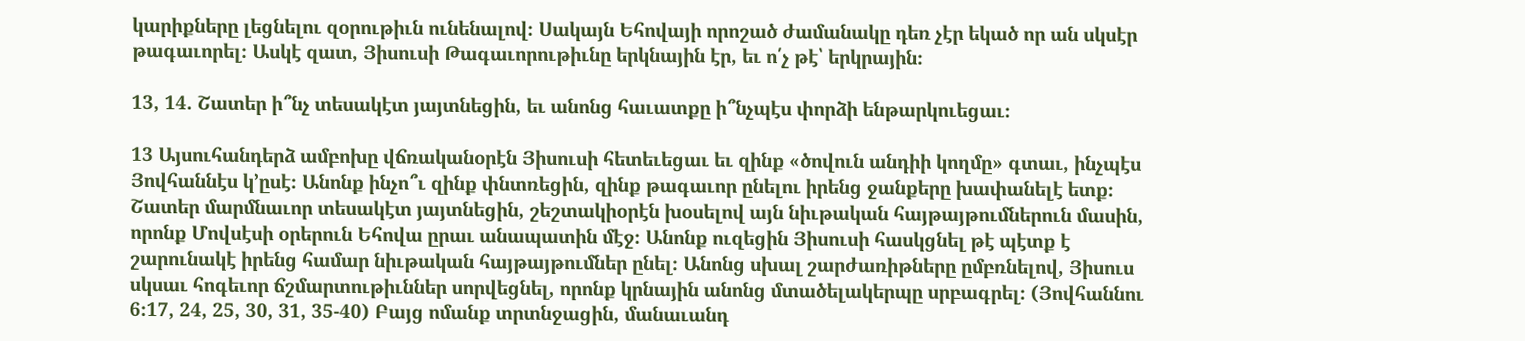կարիքները լեցնելու զօրութիւն ունենալով։ Սակայն Եհովայի որոշած ժամանակը դեռ չէր եկած որ ան սկսէր թագաւորել։ Ասկէ զատ, Յիսուսի Թագաւորութիւնը երկնային էր, եւ ո՛չ թէ՝ երկրային։

13, 14. Շատեր ի՞նչ տեսակէտ յայտնեցին, եւ անոնց հաւատքը ի՞նչպէս փորձի ենթարկուեցաւ։

13 Այսուհանդերձ ամբոխը վճռականօրէն Յիսուսի հետեւեցաւ եւ զինք «ծովուն անդիի կողմը» գտաւ, ինչպէս Յովհաննէս կ’ըսէ։ Անոնք ինչո՞ւ զինք փնտռեցին, զինք թագաւոր ընելու իրենց ջանքերը խափանելէ ետք։ Շատեր մարմնաւոր տեսակէտ յայտնեցին, շեշտակիօրէն խօսելով այն նիւթական հայթայթումներուն մասին, որոնք Մովսէսի օրերուն Եհովա ըրաւ անապատին մէջ։ Անոնք ուզեցին Յիսուսի հասկցնել թէ պէտք է շարունակէ իրենց համար նիւթական հայթայթումներ ընել։ Անոնց սխալ շարժառիթները ըմբռնելով, Յիսուս սկսաւ հոգեւոր ճշմարտութիւններ սորվեցնել, որոնք կրնային անոնց մտածելակերպը սրբագրել։ (Յովհաննու 6։17, 24, 25, 30, 31, 35-40) Բայց ոմանք տրտնջացին, մանաւանդ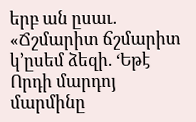երբ ան ըսաւ. «Ճշմարիտ ճշմարիտ կ’ըսեմ ձեզի. ‘Եթէ Որդի մարդոյ մարմինը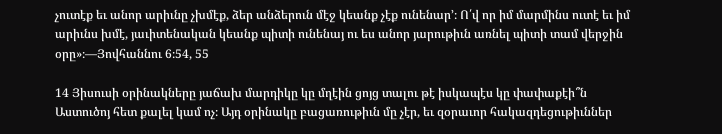չուտէք եւ անոր արիւնը չխմէք, ձեր անձերուն մէջ կեանք չէք ունենար’։ Ո՛վ որ իմ մարմինս ուտէ եւ իմ արիւնս խմէ, յաւիտենական կեանք պիտի ունենայ ու ես անոր յարութիւն առնել պիտի տամ վերջին օրը»։—Յովհաննու 6։54, 55

14 Յիսուսի օրինակները յաճախ մարդիկը կը մղէին ցոյց տալու թէ իսկապէս կը փափաքէի՞ն Աստուծոյ հետ քալել կամ ոչ։ Այդ օրինակը բացառութիւն մը չէր, եւ զօրաւոր հակազդեցութիւններ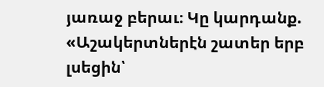յառաջ բերաւ։ Կը կարդանք. «Աշակերտներէն շատեր երբ լսեցին՝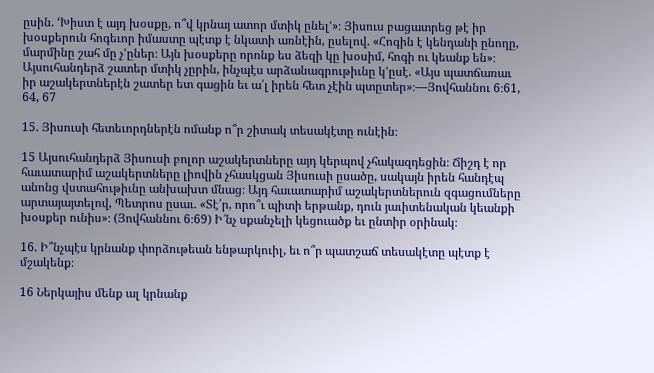ըսին. ‘Խիստ է այդ խօսքը, ո՞վ կրնայ ատոր մտիկ ընել’»։ Յիսուս բացատրեց թէ իր խօսքերուն հոգեւոր իմաստը պէտք է նկատի առնէին, ըսելով. «Հոգին է կենդանի ընողը, մարմինը շահ մը չ’ըներ։ Այն խօսքերը որոնք ես ձեզի կը խօսիմ, հոգի ու կեանք են»։ Այսուհանդերձ շատեր մտիկ չըրին, ինչպէս արձանագրութիւնը կ’ըսէ. «Այս պատճառաւ իր աշակերտներէն շատեր ետ գացին եւ ա՛լ իրեն հետ չէին պտըտեր»։—Յովհաննու 6։61, 64, 67

15. Յիսուսի հետեւորդներէն ոմանք ո՞ր շիտակ տեսակէտը ունէին։

15 Այսուհանդերձ Յիսուսի բոլոր աշակերտները այդ կերպով չհակազդեցին։ Ճիշդ է որ հաւատարիմ աշակերտները լիովին չհասկցան Յիսուսի ըսածը, սակայն իրեն հանդէպ անոնց վստահութիւնը անխախտ մնաց։ Այդ հաւատարիմ աշակերտներուն զգացումները արտայայտելով, Պետրոս ըսաւ. «Տէ՛ր, որո՞ւ պիտի երթանք, դուն յաւիտենական կեանքի խօսքեր ունիս»։ (Յովհաննու 6։69) Ի՜նչ սքանչելի կեցուածք եւ ընտիր օրինակ։

16. Ի՞նչպէս կրնանք փորձութեան ենթարկուիլ, եւ ո՞ր պատշաճ տեսակէտը պէտք է մշակենք։

16 Ներկայիս մենք ալ կրնանք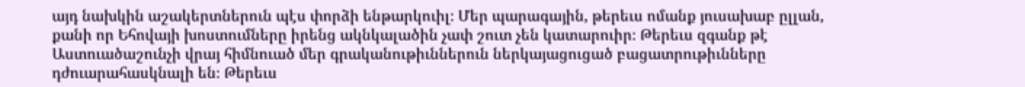այդ նախկին աշակերտներուն պէս փորձի ենթարկուիլ։ Մեր պարագային, թերեւս ոմանք յուսախաբ ըլլան, քանի որ Եհովայի խոստումները իրենց ակնկալածին չափ շուտ չեն կատարուիր։ Թերեւս զգանք թէ Աստուածաշունչի վրայ հիմնուած մեր գրականութիւններուն ներկայացուցած բացատրութիւնները դժուարահասկնալի են։ Թերեւս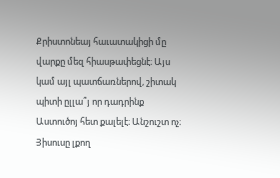Քրիստոնեայ հաւատակիցի մը վարքը մեզ հիասթափեցնէ։ Այս կամ այլ պատճառներով, շիտակ պիտի ըլլա՞յ որ դադրինք Աստուծոյ հետ քալելէ։ Անշուշտ ոչ։ Յիսուսը լքող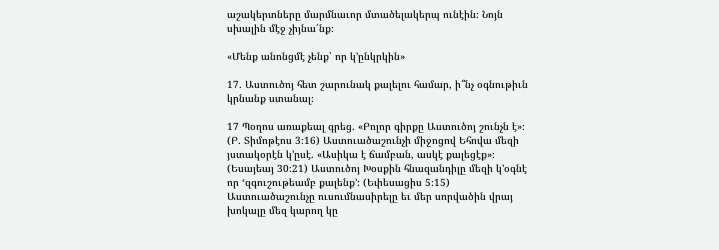աշակերտները մարմնաւոր մտածելակերպ ունէին։ Նոյն սխալին մէջ չիյնա՛նք։

«Մենք անոնցմէ չենք՝ որ կ’ընկրկին»

17. Աստուծոյ հետ շարունակ քալելու համար, ի՞նչ օգնութիւն կրնանք ստանալ։

17 Պօղոս առաքեալ գրեց. «Բոլոր գիրքը Աստուծոյ շունչն է»։ (Բ. Տիմոթէոս 3։16) Աստուածաշունչի միջոցով Եհովա մեզի յստակօրէն կ’ըսէ. «Ասիկա է ճամբան, ասկէ քալեցէք»։ (Եսայեայ 30։21) Աստուծոյ Խօսքին հնազանդիլը մեզի կ’օգնէ որ ‘զգուշութեամբ քալենք’։ (Եփեսացիս 5։15) Աստուածաշունչը ուսումնասիրելը եւ մեր սորվածին վրայ խոկալը մեզ կարող կը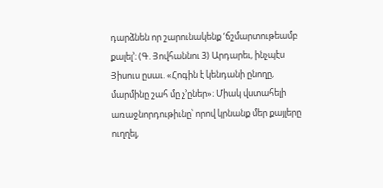դարձնեն որ շարունակենք ‘ճշմարտութեամբ քալել’։ (Գ. Յովհաննու 3) Արդարեւ, ինչպէս Յիսուս ըսաւ. «Հոգին է կենդանի ընողը, մարմինը շահ մը չ’ըներ»։ Միակ վստահելի առաջնորդութիւնը՝ որով կրնանք մեր քայլերը ուղղել,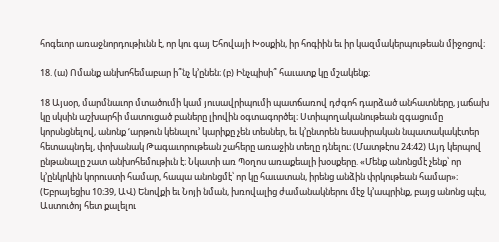հոգեւոր առաջնորդութիւնն է, որ կու գայ Եհովայի Խօսքին, իր հոգիին եւ իր կազմակերպութեան միջոցով։

18. (ա) Ոմանք անխոհեմաբար ի՞նչ կ’ընեն։ (բ) Ինչպիսի՞ հաւատք կը մշակենք։

18 Այսօր, մարմնաւոր մտածումի կամ յուսավրիպումի պատճառով դժգոհ դարձած անհատները, յաճախ կը սկսին աշխարհի մատուցած բաները լիովին օգտագործել։ Ստիպողականութեան զգացումը կորսնցնելով, անոնք ‘արթուն կենալու’ կարիքը չեն տեսներ, եւ կ’ընտրեն եսասիրական նպատակակէտեր հետապնդել, փոխանակ Թագաւորութեան շահերը առաջին տեղը դնելու։ (Մատթէոս 24։42) Այդ կերպով ընթանալը շատ անխոհեմութիւն է։ Նկատի առ Պօղոս առաքեալի խօսքերը. «Մենք անոնցմէ չենք՝ որ կ’ընկրկին կորուստի համար, հապա անոնցմէ՝ որ կը հաւատան, իրենց անձին փրկութեան համար»։ (Եբրայեցիս 10։39, ԱՎ) Ենովքի եւ Նոյի նման, խռովալից ժամանակներու մէջ կ’ապրինք, բայց անոնց պէս, Աստուծոյ հետ քալելու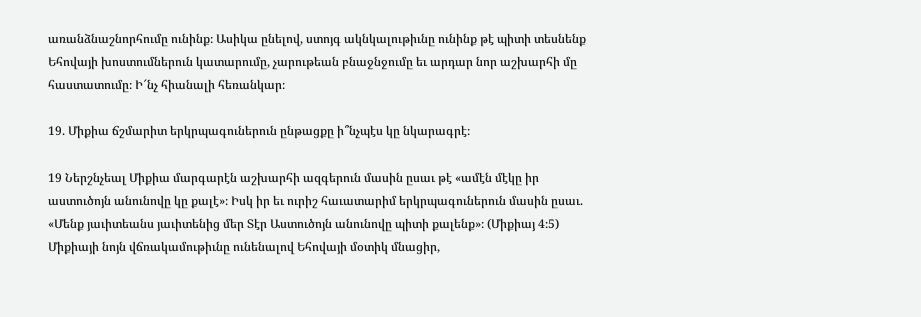առանձնաշնորհումը ունինք։ Ասիկա ընելով, ստոյգ ակնկալութիւնը ունինք թէ պիտի տեսնենք Եհովայի խոստումներուն կատարումը, չարութեան բնաջնջումը եւ արդար նոր աշխարհի մը հաստատումը։ Ի՜նչ հիանալի հեռանկար։

19. Միքիա ճշմարիտ երկրպագուներուն ընթացքը ի՞նչպէս կը նկարագրէ։

19 Ներշնչեալ Միքիա մարգարէն աշխարհի ազգերուն մասին ըսաւ թէ «ամէն մէկը իր աստուծոյն անունովը կը քալէ»։ Իսկ իր եւ ուրիշ հաւատարիմ երկրպագուներուն մասին ըսաւ. «Մենք յաւիտեանս յաւիտենից մեր Տէր Աստուծոյն անունովը պիտի քալենք»։ (Միքիայ 4։5) Միքիայի նոյն վճռակամութիւնը ունենալով Եհովայի մօտիկ մնացիր,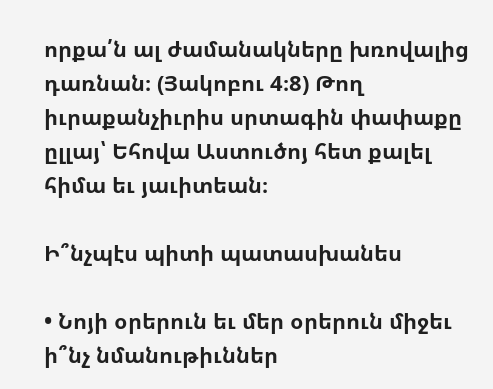որքա՛ն ալ ժամանակները խռովալից դառնան։ (Յակոբու 4։8) Թող իւրաքանչիւրիս սրտագին փափաքը ըլլայ՝ Եհովա Աստուծոյ հետ քալել հիմա եւ յաւիտեան։

Ի՞նչպէս պիտի պատասխանես

• Նոյի օրերուն եւ մեր օրերուն միջեւ ի՞նչ նմանութիւններ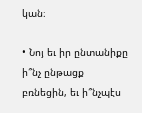կան։

• Նոյ եւ իր ընտանիքը ի՞նչ ընթացք բռնեցին, եւ ի՞նչպէս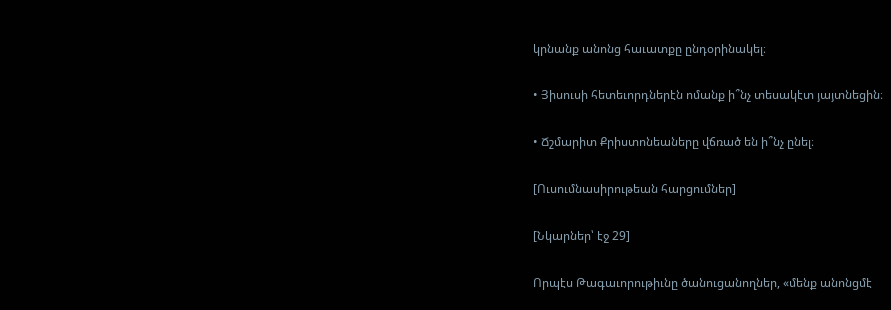կրնանք անոնց հաւատքը ընդօրինակել։

• Յիսուսի հետեւորդներէն ոմանք ի՞նչ տեսակէտ յայտնեցին։

• Ճշմարիտ Քրիստոնեաները վճռած են ի՞նչ ընել։

[Ուսումնասիրութեան հարցումներ]

[Նկարներ՝ էջ 29]

Որպէս Թագաւորութիւնը ծանուցանողներ, «մենք անոնցմէ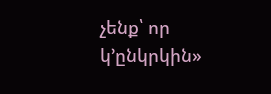չենք՝ որ կ’ընկրկին»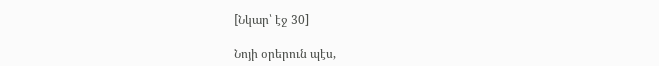[Նկար՝ էջ 30]

Նոյի օրերուն պէս,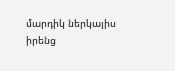մարդիկ ներկայիս իրենց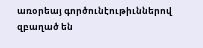առօրեայ գործունէութիւններով զբաղած են